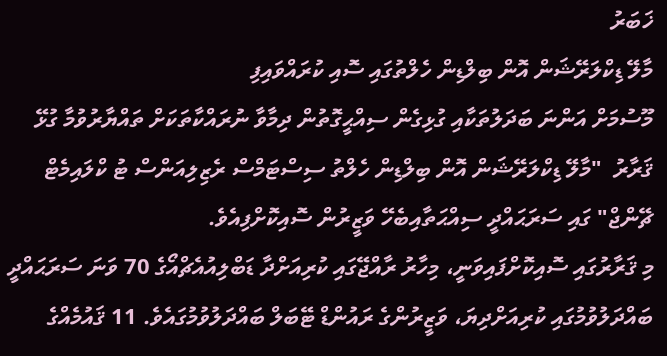ޚަބަރު
މާލޭ ޑިކްލަރޭޝަން އޮން ބިލްޑިން ހެލްތުގައި ސޮއި ކުރައްވައިފި
މޫސުމަށް އަންނަ ބަދަލުތަކާއި ގުޅިގެން ސިއްޙީގޮތުން ދިމާވާ ނުރައްކާތަކަށް ތައްޔާރުވުމާ ގުޅޭ ޤަރާރު  "މާލޭ ޑިކްލަރޭޝަން އޮން ބިލްޑިން ހެލްތު ސިސްޓަމްސް ރެޒިލިއަންސް ޓު ކްލައިމެޓް ޗޭންޖް" ގައި ސަރަޙައްދީ ސިއްޙަތާއިބެހޭ ވަޒީރުން ސޮއިކޮށްފިއެވެ.
މި ޤަރާރުގައި ސޮއިކޮށްފައިވަނީ، މިހާރު ރާއްޖޭގައި ކުރިއަށްދާ ޑަބްލިއުއެޗްއޯގެ 70 ވަނަ ސަރަޙައްދީ ބައްދަލުވުމުގައި ކުރިއަށްދިޔަ، ވަޒީރުންގެ ރައުންޑް ޓޭބަލް ބައްދަލުވުމުގައެވެ. 11 ޤައުމެއްގެ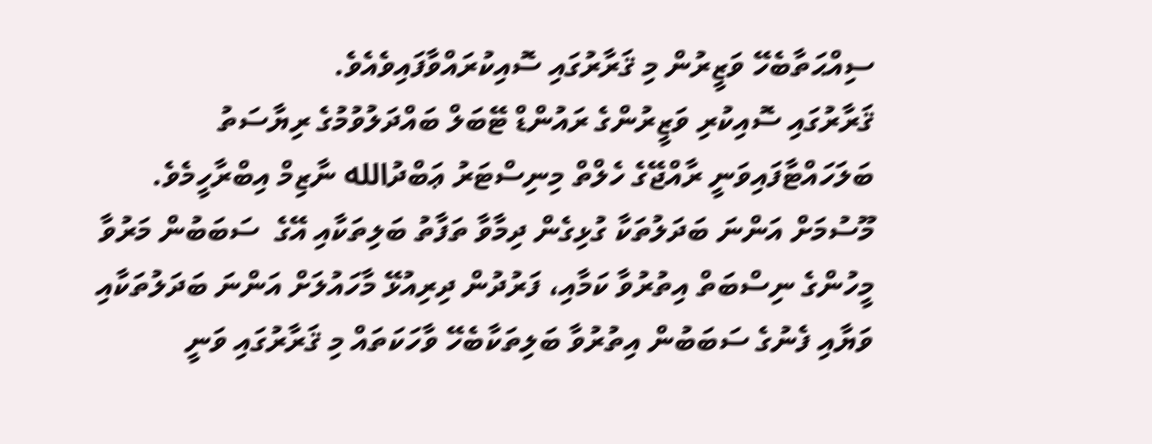ސިއްޙަތާބެހޭ ވަޒީރުން މި ޤަރާރުގައި ސޮއިކުރައްވާފައިވެއެވެ.
ޤަރާރުގައި ސޮއިކުރި ވަޒީރުންގެ ރައުންޑް ޓޭބަލް ބައްދަލުވުމުގެ ރިޔާސަތު ބަލަހައްޓާފައިވަނީ ރާއްޖޭގެ ހެލްތް މިނިސްޓަރު ޢަބްދުالله ނާޒިމް އިބްރާހީމެވެ.
މޫސުމަށް އަންނަ ބަދަލުތަކާ ގުޅިގެން ދިމާވާ ތަފާތު ބަލިތަކާއި އޭގެ  ސަބަބުން މަރުވާ މީހުންގެ ނިސްބަތް އިތުރުވާ ކަމާއި، ފަރުދުން ދިރިއުޅޭ މާހައުލަށް އަންނަ ބަދަލުތަކާއި ވަޔާއި ފެނުގެ ސަބަބުން އިތުރުވާ ބަލިތަކާބެހޭ ވާހަކަތައް މި ޤަރާރުގައި ވަނީ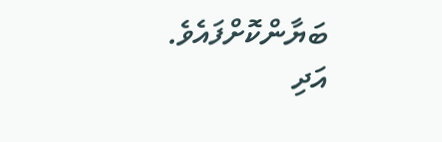ބަޔާންކޮށްފައެވެ.
އަދި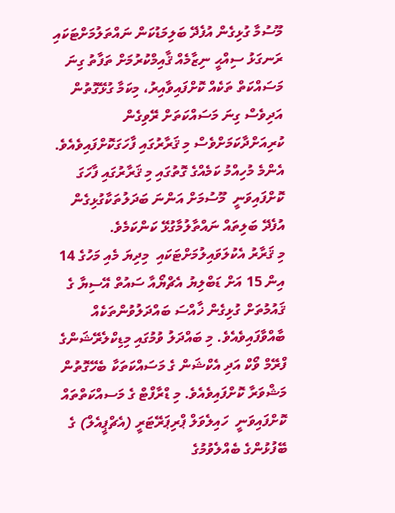މޫސުމާ ގުޅިގެން އުފެދޭ ބަލިމަޑުކަން ނައްތަލުމަށްޓަކައި ރަނގަޅު ސިއްޙީ ނިޒާމެއް ޤާއިމްކުރުމަށް ތަފާތު ގިނަ މަސައްކަތް ތަކެއް ކޮށްފައިވާއިރު، މިކަމާ ގުޅޭގޮތުން އަދިވެސް ގިނަ މަސައްކަތަށް ރޭވިގެން ކުރިއަށްދާކަމަށްވެސް މި ޤަރާރުގައި ފާހަގަކޮށްފައިވެއެވެ.
އެންމެ މުހިއްމު ކަމެއްގެ ގޮތުގައި މި ޤަރާރުގައި ފާހަގަ ކޮށްފައިވަނީ  މޫސުމަށް އަންނަ ބަދަލުތަކާގުޅިގެން އުފެދޭ ބަލިތައް ނައްތާލުމާގުޅޭ ކަންކަމެވެ.
މި ޤަރާރު އެކުލަވައިލުމަށްޓަކައި  މިދިޔަ މެއި މަހުގެ 14 އިން 15 އަށް ޑަބްލިޔު އެޗްޔޯއާ ސައުތް އޭސިޔާ ގެ ޤައުމުތަށް ގުޅިގެން ޚާއްސަ ބައްދަލުވުންތަކެއް ބާއްވާފައިވެއެވެ. މި ބައްދަލު ވުމުގައި މިޑިކްލެރޭޝަންގެ  ފްރޭމް ވޯކް އަދި އެކްޝަން ގެ މަސައްކަތަކާ ބެހޭގޮތުން މަޝްވަރާ ކޮށްފައިވެއެވެ. މި ޑްރާފްޓް ގެ މަސއްކަތްތައް ކޮށްފައިވަނީ  ހައިލެވަލް ޕްރިޕަރޭޓަރީ (އެޗްޕީއެލް) ގެ ބޭފުޅުންގެ ބެއްލެވުމުގެ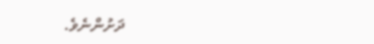ދަށުންނެވެ.